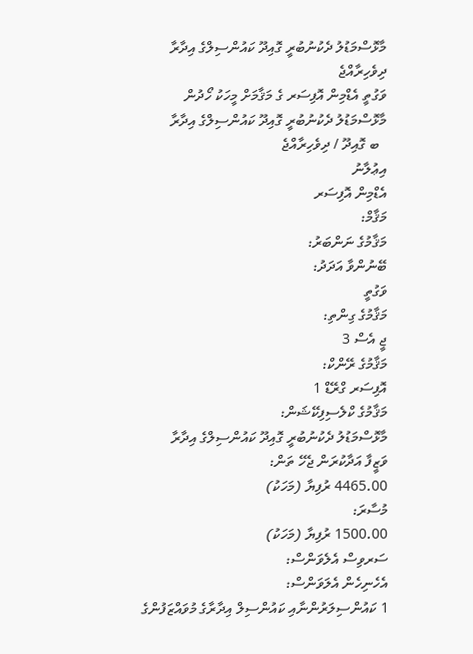މާޅޮސްމަޑުލު ދެކުނުބުރީ ގޮއިދޫ ކައުންސިލްގެ އިދާރާ
ދިވެހިރާއްޖެ
ވަގުތީ އެޑްމިން އޮފިސަރ ގެ މަޤާމަށް މީހަކު ހޯދުން
މާޅޮސްމަޑުލު ދެކުނުބުރީ ގޮއިދޫ ކައުންސިލްގެ އިދާރާ
  ބ ގޮއިދޫ / ދިވެހިރާއްޖެ
އިޢުލާނު
އެޑްމިން އޮފިސަރ
މަޤާމް:
މަޤާމުގެ ނަންބަރު:
ބޭނުންވާ އަދަދު:
ވަގުތީ
މަޤާމުގެ ގިންތި:
ޖީ އެސް 3
މަޤާމުގެ ރޭންކް:
އޮފިސަރ ގްރޭޑް 1
މަޤާމުގެ ކްލެސިފިކޭޝަން:
މާޅޮސްމަޑުލު ދެކުނުބުރީ ގޮއިދޫ ކައުންސިލްގެ އިދާރާ
ވަޒީފާ އަދާކުރަން ޖެހޭ ތަން:
4465.00 ރުފިޔާ (މަހަކު)
މުސާރަ:
1500.00 ރުފިޔާ (މަހަކު)
ސަރވިސް އެލެވަންސް:
އެހެނިހެން އެލަވަންސް:
1 ކައުންސިލަރުންނާއި ކައުންސިލް އިދާރާގެ މުވައްޒަފުންގެ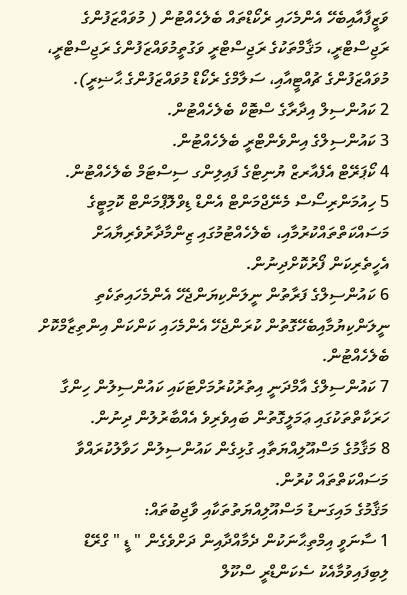ވަޒީފާއާއިބެހޭ އެންމެހައި ރެކޯޑްތައް ބެލެހެއްޓުން ( މުވައްޒަފުންގެ ރަޖިސްޓްރީ، މަޤާމްތަކުގެ ރަޖިސްޓްރީ ވަގުތީމުވައްޒަފުންގެ ރަޖިސްޓްރީ، މުވައްޒަފުންގެ ޗުއްޓީއާއި، ސަލާމްގެ ރެކޯޑް މުވައްޒަފުންގެ ޙާޟިރީ).
2 ކައުންސިލް އިދާރާގެ ސްޓޮކް ބެލެހެއްޓުން.
3 ކައުންސިލްގެ އިންވެންޓްރީ ބެލެހެއްޓުން.
4 ކޯޕަރޭޓް އެފެއާރޒް ޔުނިޓްގެ ފައިލިންގ ސިސްޓަމް ބެލެހެއްޓުން.
5 ހިއުމަންރިސޯސް މެނޭޖްމަންޓް އެންޑް ޑިވްލޮޕްމަންޓް ކޮމިޓީގެ މަސައްކަތްތައްކުރުމާއި، ބެލެހެއްޓުމުގައި ޒިންމާދާރުވެރިޔާއަށް އެހީތެރިކަން ފޯރުކޮށްދިނުން.
6 ކައުންސިލްގެ ފަރާތުން ނީލަންކިޔަންޖެހޭ އެންމެހައިތަކެތި ނީލަންކިޔުމާއިބެހޭގޮތުން ކުރަންޖެހޭ އެންމެހައި ކަންކަން އިންތިޒާމްކޮށް ބެލެހެއްޓުން.
7 ކައުންސިލްގެ އާމްދަނީ އިތުރުކުރުމަށްޓަކައި ކައުންސިލުން ހިންގާ ހަރަކާތްތަކުގައި ޢަމަލީގޮތުން ބައިވެރިވެ އެއްބާރުލުން ދިނުން.
8 މަޤާމުގެ މަސްއޫލިއްޔަތާއި ގުޅިގެން ކައުންސިލުން ހަވާލުކުރައްވާ މަސައްކަތްތައް ކުރުން.
މަޤާމުގެ މައިގަނޑު މަސްއޫލިއްޔަތުތަކާއި ވާޖިބުތައް:
1 ސާނަވީ އިމްތިޙާނަކުން ދެމާއްދާއިން ދަށްވެގެން " ޑީ " ގްރޭޑް ލިބިފައިވުމާއެކު ސެކަންޑްރީ ސްކޫލް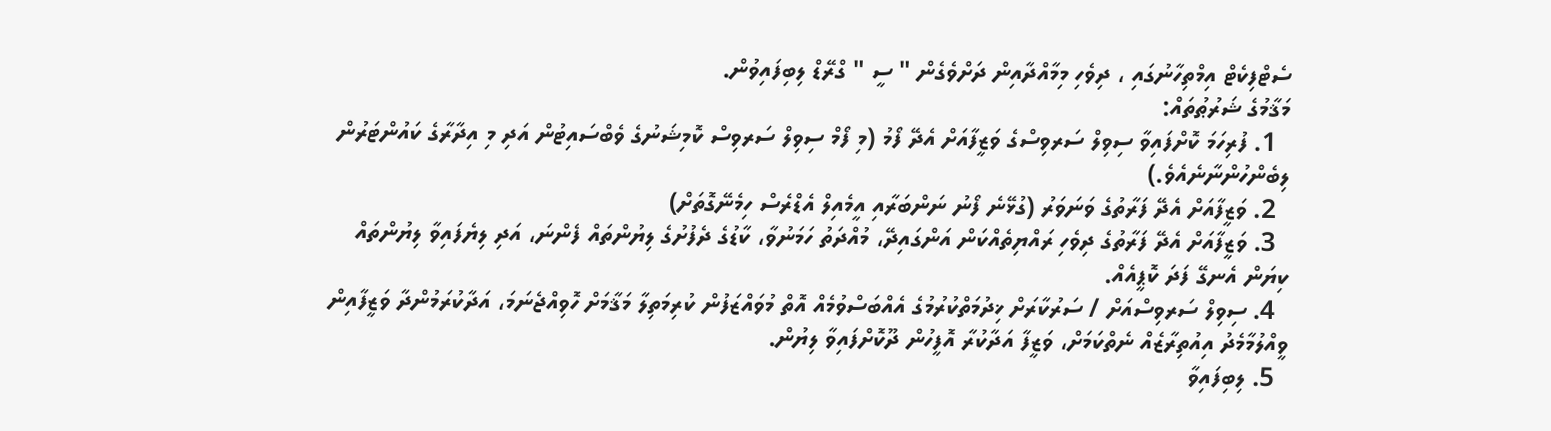ސެޓްފިކެޓް އިމްތިހާނުގައި ، ދިވެހި މިމާއްދާއިން ދަށްވެގެން " ސީ " ގްރޭޑް ލިބިފައިވުން.
މަޤާމުގެ ޝަރުޠުތައް:
  1. ފުރިހަމަ ކޮށްފައިވާ ސިވިލް ސަރވިސްގެ ވަޒީފާއަށް އެދޭ ފޯމު (މި ފޯމް ސިވިލް ސަރވިސް ކޮމިޝަނުގެ ވެބްސައިޓުން އަދި މި އިދާރާގެ ކައުންޓަރުން ލިބެންހުންނާނެއެވެ.)
  2. ވަޒީފާއަށް އެދޭ ފަރާތުގެ ވަނަވަރު (ގުޅޭނެ ފޯނު ނަންބަރާއި އީމެއިލް އެޑްރެސް ހިމެނޭގޮތަށް)
  3. ވަޒީފާއަށް އެދޭ ފަރާތުގެ ދިވެހި ރައްޔިތެއްކަން އަންގައިދޭ، މުއްދަތު ހަމަނުވާ، ކާޑުގެ ދެފުށުގެ ލިޔުންތައް ފެންނަ، އަދި ލިޔެފައިވާ ލިޔުންތައް ކިޔަން އެނގޭ ފަދަ ކޮޕީއެއް.
  4. ސިވިލް ސަރވިސްއަށް / ސަރުކާރަށް ޚިދުމަތްކުރުމުގެ އެއްބަސްވުމެއް އޮތް މުވައްޒަފުން ކުރިމަތިލާ މަޤާމަށް ހޮވިއްޖެނަމަ، އަދާކުރަމުންދާ ވަޒީފާއިން ވީއްލުމާމެދު އިއުތިރާޒެއް ނެތްކަމަށް، ވަޒީފާ އަދާކުރާ އޮފީހުން ދޫކޮށްފައިވާ ލިޔުން.
  5. ލިބިފައިވާ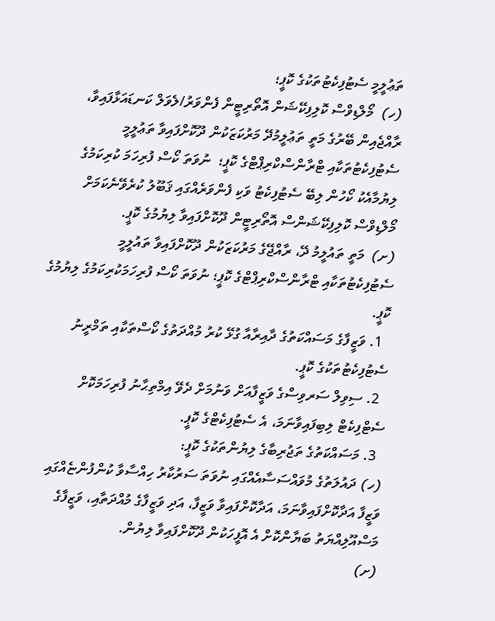ތަޢުލީމީ ސެޓުފިކެޓުތަކުގެ ކޮޕީ؛
(ހ)  މޯލްޑިވްސް ކޮލިފިކޭޝަން އޮތޯރިޓީން ފެންވަރު/ލެވަލް ކަނޑައަޅާފައިވާ، ރާއްޖެއިން ބޭރުގެ މަތީ ތަޢުލީމުދޭ މަރުކަޒަކުން ދޫކޮށްފައިވާ ތަޢުލީމީ ސެޓުފިކެޓުތަކާއި ޓްރާންސްކްރިޕްޓްގެ ކޮޕީ؛  ނުވަތަ ކޯސް ފުރިހަމަ ކުރިކަމުގެ ލިޔުމާއެކު ކޯހުން ލިބޭ ސެޓުފިކެޓު ވަކި ފެންވަރެއްގައި ޤަބޫލު ކުރެވޭނެކަމަށް މޯލްޑިވްސް ކޮލިފިކޭޝަންސް އޮތޯރިޓީން ދޫކޮށްފައިވާ ލިޔުމުގެ ކޮޕީ.
(ށ)  މަތީ ތައުލީމު ދޭ، ރާއްޖޭގެ މަރުކަޒަކުން ދޫކޮށްފައިވާ ތައުލީމީ ސެޓުފިކެޓުތަކާއި ޓްރާންސްކްރިޕްޓްގެ ކޮޕީ؛ ނުވަތަ ކޯސް ފުރިހަމަކުރިކަމުގެ ލިޔުމުގެ ކޮޕީ.
  1. ވަޒީފާގެ މަސައްކަތުގެ ދާއިރާއާ ގުޅޭ ކުރު މުއްދަތުގެ ކޯސްތަކާއި ތަމްރީނު ސެޓުފިކެޓުތަކުގެ ކޮޕީ.
  2. ސިވިލް ސަރވިސްގެ ވަޒީފާއަށް ވަނުމަށް ދެވޭ އިމްތިޙާނު ފުރިހަމަކޮށް ސެޓްފިކެޓް ލިބިފައިވާނަމަ، އެ ސެޓުފިކެޓްގެ ކޮޕީ.
  3. މަސައްކަތުގެ ތަޖުރިބާގެ ލިޔުންތަކުގެ ކޮޕީ:
(ހ) ދައުލަތުގެ މުވައްސަސާއެއްގައި ނުވަތަ ސަރުކާރު ހިއްސާވާ ކުންފުންޏެއްގައި ވަޒީފާ އަދާކޮށްފައިވާނަމަ، އަދާކޮށްފައިވާ ވަޒީފާ، އަދި ވަޒީފާގެ މުއްދަތާއި، ވަޒީފާގެ މަސްއޫލިއްޔަތު ބަޔާންކޮށް އެ އޮފީހަކުން ދޫކޮށްފައިވާ ލިޔުން.
(ށ)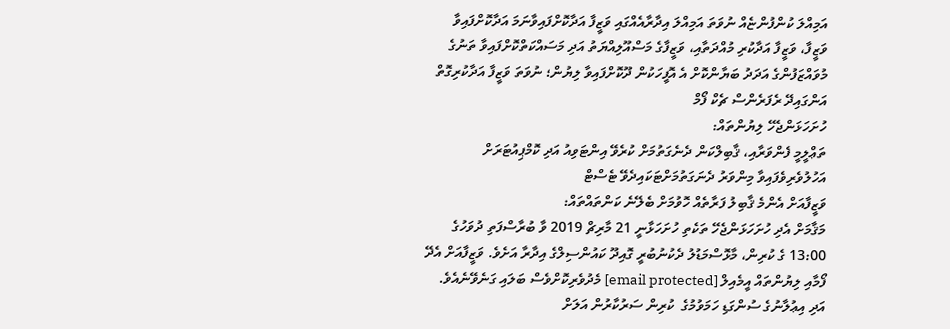އަމިއްލަ ކުންފުންޏެއް ނުވަތަ އަމިއްލަ އިދާރާއެއްގައި ވަޒީފާ އަދާކޮށްފައިވާނަމަ އަދާކޮށްފައިވާ ވަޒީފާ، ވަޒީފާ އަދާކުރި މުއްދަތާއި، ވަޒީފާގެ މަސްއޫލިއްޔަތު އަދި މަސައްކަތްކޮށްފައިވާ ތަނުގެ މުވައްޒަފުންގެ އަދަދު ބަޔާންކޮށް އެ އޮފީހަކުން ދޫކޮށްފައިވާ ލިޔުން؛ ނުވަތަ ވަޒީފާ އަދާކުރިގޮތް އަންގައިދޭ ރެފަރެންސް ޗެކް ފޯމް
ހުށަހަޅަންޖެހޭ ލިޔުންތައް:
ތަޢްލީމީ ފެންވަރާއި، ޤާބިލްކަން ދެނެގަތުމަށް ކުރެވޭ އިންޓަވިއު އަދި ކޮމްޕިއުޓަރަށް އަހުލުވެރިވެފައިވާ މިންވަރު ދެނަގަތުމަށްޓަކައިދެވޭ ޓެސްޓް
ވަޒީފާއަށް އެންމެ ޤާބިލު ފަރާތެއް ހޮވުމަށް ބެލޭނެ ކަންތައްތައް:
މަޤާމަށް އެދި ހުށަހަޅަންޖެހޭ ތަކެތި ހުށަހަޅާނީ 21 މާރިޗް 2019 ވާ ބުރާސްފަތި ދުވަހުގެ 13:00 ގެ ކުރިން، މާޅޮސްމަޑުލު ދެކުނުބުރީ ގޮއިދޫ ކައުންސިލްގެ އިދާރާ އަށެވެ. ވަޒީފާއަށް އެދޭ ފޯމާއި ލިޔުންތައް އީމެއިލް [email protected] މެދުވެރިކޮށްވެސް ބަލައި ގަނެވޭނެއެވެ. އަދި އިޢުލާނުގެ ސުންގަޑި ހަމަވުމުގެ  ކުރިން ސަރުކާރުން އަލަށް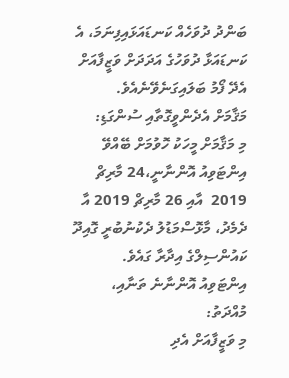ބަންދު ދުވަހެއް ކަނޑައަޅައިފިނަމަ، އެ ކަނޑައަޅާ ދުވަހުގެ އަދަދަށް ވަޒީފާއަށް އެދޭ ފޯމު ބަލައިގަނެވޭނެއެވެ.
މަޤާމަށް އެދެންވީގޮތާއި ސުންގަޑި:
މި މަޤާމަށް މީހަކު ހޮވުމަށް ބޭއްވޭ އިންޓަވިއު އޮންނާނީ،24 މާރިޗް 2019  އާއި 26 މާރިޗް 2019 އާ ދެމެދު، މާޅޮސްމަޑުލު ދެކުނުބުރީ ގޮއިދޫ ކައުންސިލްގެ އިދާރާ ގައެވެ.
އިންޓަވިއު އޮންނާނެ ތަނާއި، މުއްދަތު:
މި ވަޒީފާއަށް އެދި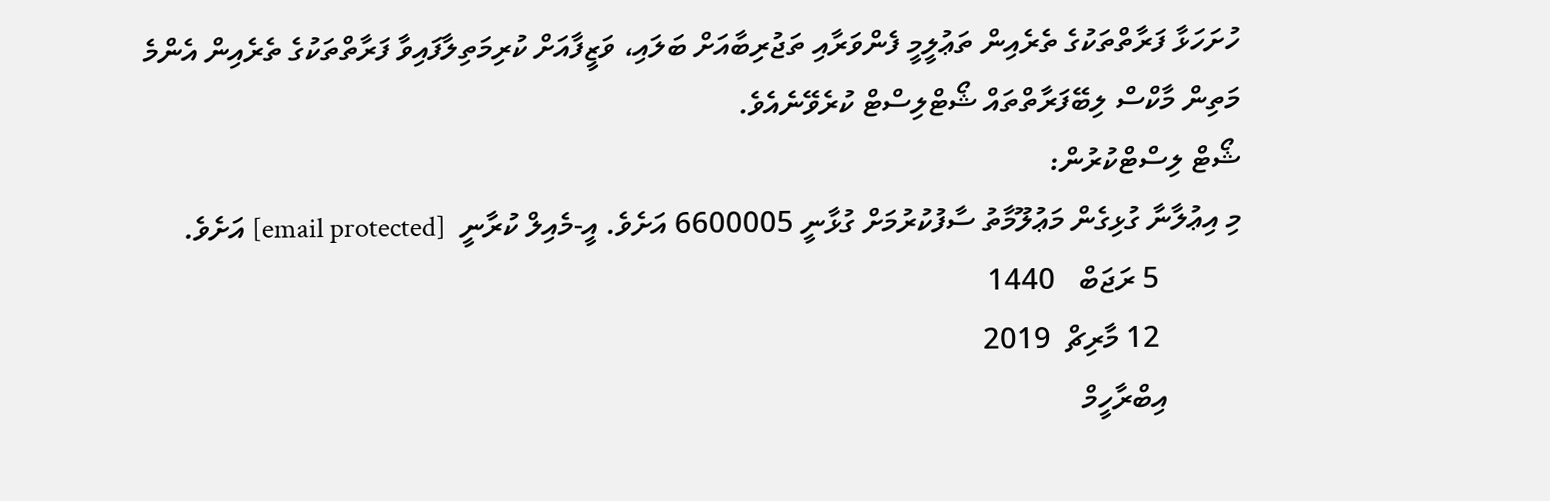ހުށަހަޅާ ފަރާތްތަކުގެ ތެރެއިން ތަޢުލީމީ ފެންވަރާއި ތަޖުރިބާއަށް ބަލައި، ވަޒީފާއަށް ކުރިމަތިލާފައިވާ ފަރާތްތަކުގެ ތެރެއިން އެންމެ މަތިން މާކްސް ލިބޭފަރާތްތައް ޝޯޓްލިސްޓް ކުރެވޭނެއެވެ.
ޝޯޓް ލިސްޓްކުރުން:
މި އިޢުލާނާ ގުޅިގެން މަޢުލޫމާތު ސާފުކުރުމަށް ގުޅާނީ 6600005 އަށެވެ. އީ-މެއިލް ކުރާނީ  [email protected] އަށެވެ.
           5 ރަޖަބް   1440
           12 މާރިޗް  2019
          އިބްރާހީމް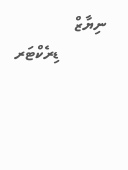ނިޔާޒް
            ޑިރެކްޓަރ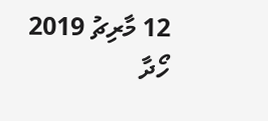12 މާރިޗު 2019
ހޯދާ